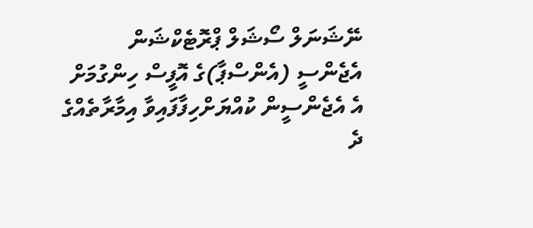ނޭޝަނަލް ސޯޝަލް ޕްރޮޓެކްޝަން އެޖެންސީ (އެންސްޕާ)ގެ އޮފީސް ހިންގުމަށް އެ އެޖެންސީން ކުއްޔަށްހިފާފައިވާ އިމާރާތެއްގެ ދެ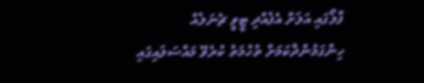ފްލޯގައި އަލަށް އެފެއްދި ޓީވީ ޗެނަލެއް ހިންގަމުންދާކަމަށް ތުހުމަތު ކުރެވޭ މައްސަލައިގައި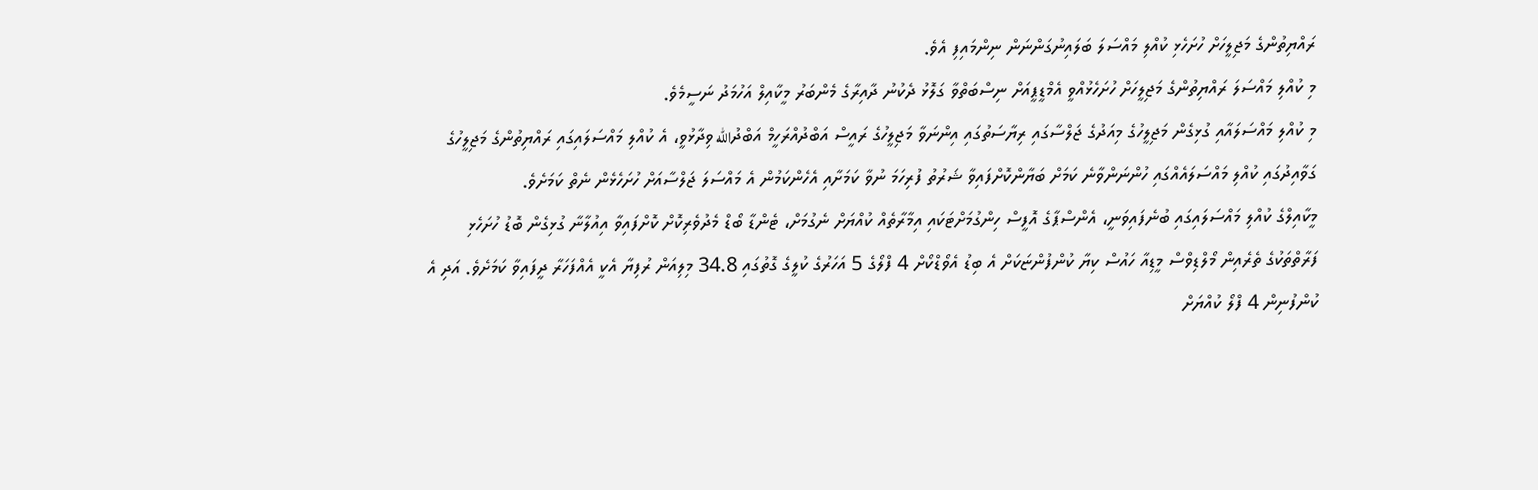ރައްޔިތުންގެ މަޖިލީހަށް ހުށަހެޅި ކުއްލި މައްސަލަ ބަލައިނުގަންނަން ނިންމައިފި އެވެ.
މި ކުއްލި މައްސަލަ ރައްޔިތުންގެ މަޖިލީހަށް ހުށަހެޅުއްވީ އެމްޑީޕީއަށް ނިސްބަތްވާ ގަލޮޅު ދެކުނު ދާއިރާގެ މެންބަރު މީކާއިލް އަހުމަދު ނަސީމެވެ.
މި ކުއްލި މައްސަލައާއި ގުޅިގެން މަޖިލީހުގެ މިއަދުގެ ޖަލްސާގައި ރިޔާސަތުގައި އިންނަވާ މަޖިލީހުގެ ރައީސް އަބްދުއްރަހީމް އަބްދުالله ވިދާޅުވީ، އެ ކުއްލި މައްސަލައިގައި ރައްޔިތުންގެ މަޖިލީހުގެ ގަވާއިދުގައި ކުއްލި މައްސަލައެއްގައި ހުންނަންވާނެ ކަމަށް ބަޔާންކޮށްފައިވާ ޝަރުތު ފުރިހަމަ ނުވާ ކަމަށާއި އެހެންކަމުން އެ މައްސަލަ ޖަލްސާއަށް ހުށަހެޅެން ނެތް ކަމަށެވެ.
މީކާއިލްގެ ކުއްލި މައްސަލައިގައި ބުނެފައިވަނީ، އެންސްޕާގެ އޮފީސް ހިންގުމަށްޓަކައި އިމާރާތެއް ކުއްޔަށް ނެގުމަށް، ޓެންޑާ ބޯޑް މެދުވެރިކޮށް ކޮށްފައިވާ އިއުލާނާ ގުޅިގެން ބޮޑު ހުށަހެޅި ފަރާތްތަކުގެ ތެރެއިން މޯލްޑިވްސް މީޑިއާ ހައުސް ކިޔާ ކުންފުންޏަކަށް އެ ބިޑު އެވޯޑްކޯށް 4 ފްލޯގެ 5 އަހަރުގެ ކުލީގެ ގޮތުގައި 34.8 މިލިއަން ރުފިޔާ އެކީ އެއްފަހަރާ ދީފައިވާ ކަމަށެވެ. އަދި އެ ކުންފުނިން 4 ފްލޯ ކުއްޔަށް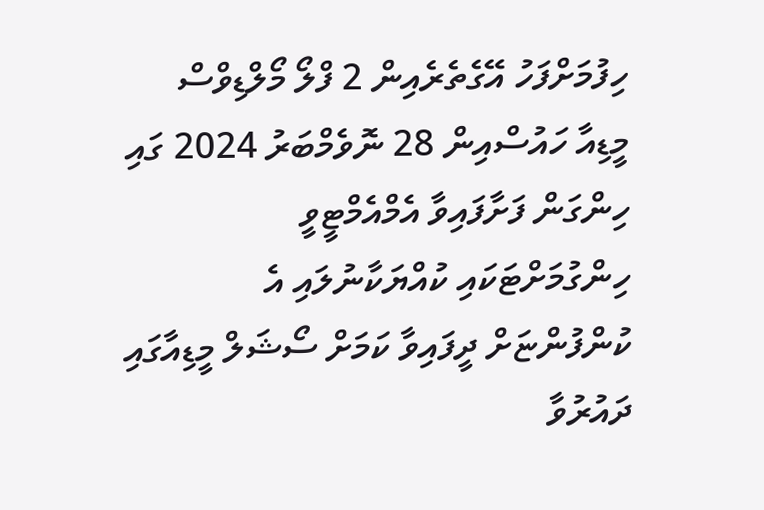ހިފުމަށްފަހު އޭގެތެރެއިން 2 ފްލޯ މޯލްޑިވްސް މީޑިއާ ހައުސްއިން 28 ނޮވެމްބަރު 2024 ގައި ހިންގަން ފަށާފައިވާ އެމްއެމްޓީވީ ހިންގުމަށްޓަކައި ކުއްޔަކާނުލައި އެ ކުންފުންޏަށް ދީފައިވާ ކަމަށް ސޯޝަލް މީޑިއާގައި ދައުރުވާ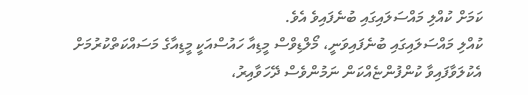ކަމަށް ކުއްލި މައްސަލައިގައި ބުނެފައިވެ އެވެ.
ކުއްލި މައްސަލައިގައި ބުނެފައިވަނީ، މޯލްޑިވްސް މީޑިއާ ހައުސްއަކީ މީޑިއާގެ މަސައްކަތްކުރުމަށް އެކުލަވާފައިވާ ކުންފުންޏެއްކަން ނަމުންވެސް ދޭހަވާއިރު،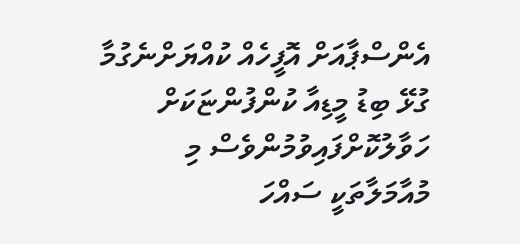އެންސްޕާއަށް އޮފީހެއް ކުއްޔަށްނެގުމާ ގުޅޭ ބިޑު މީޑިއާ ކުންފުންޏަކަށް ހަވާލުކޮށްފައިވުމުންވެސް މި މުއާމަލާތަކީ ސައްހަ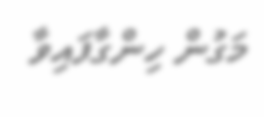މަގުން ހިންގާފައިވާ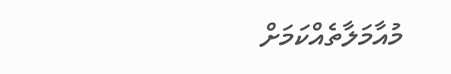މުއާމަލާތެއްކަމަށް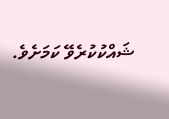ޝައްކުކުރެވޭ ކަމަށެވެ.